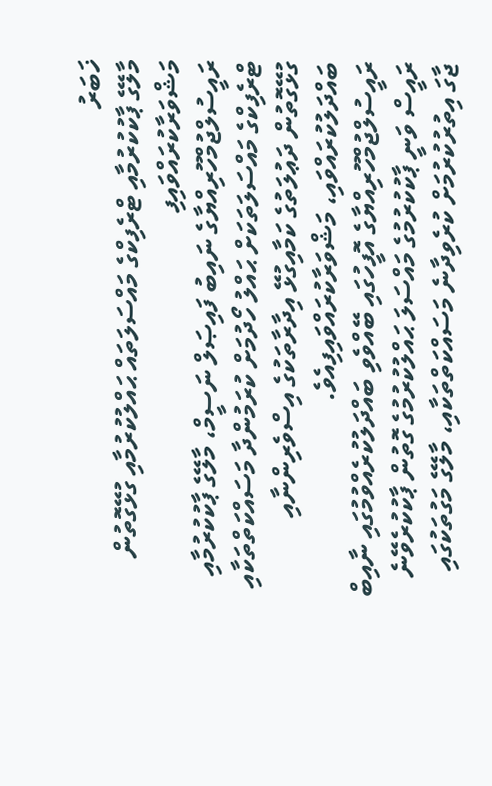ޚަބަރު
މާލޭގެ ޕާކުކުރުމާއި ޓްރެފިކްގެ މައްސަލަތައް ޙައްލުކުރުމާއި ގުޅޭގޮތުން މަޝްވަރާކުރައްވައިފި
ރައީސުލްޖުމްހޫރިއްޔާގެ ނައިބު ފައިޞަލް ނަސީމް، މާލޭގެ ޕާކުކުރުމާއި ޓްރެފިކްގެ މައްސަލަތަކަށް ޙައްލު ހޯދުމަށް ކުރަމުންދާ މަސައްކަތްތަކާއި ގުޅޭގޮތުން ދަޢުލަތުގެ ކަމާއިގުޅޭ އިދާރާތަކުގެ އިސްވެރިންނާއި ބައްދަލުކުރައްވައި، މަޝްވަރާކުރައްވައިފިއެވެ.
ރައީސުލްޖުމްހޫރިއްޔާގެ އޮފީހުގައި ބޭއްވެވި ބައްދަލުކުރެއްވުމުގައި ނާއިބް ރައީސް ވަނީ ޕާކުކުރުމުގެ މައްސަލަ ޙައްލުކުރުމުގެ ގޮތުން ޕާކުކުރެވޭނެ ޖާގަ އިތުރުކުރުމަށް ކުރެވިދާނެ މަސައްކަތްތަކާއި، މާލޭގެ މަގުތަކުގައި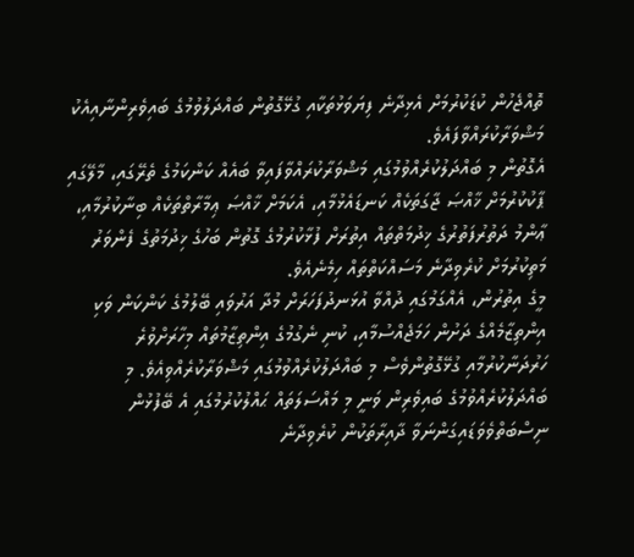ތޮއްޖެހުން ކުޑަކުރުމަށް އެޅިދާނެ ފިޔަވަޅުތަކާއި ގުޅޭގޮތުން ބައްދަލުވުމުގެ ބައިވެރިންނާއިއެކު މަޝްވަރާކުރައްވާފައެވެ.
އެގޮތުން މި ބައްދަލުކުރެއްވުމުގައި މަޝްވަރާކުރައްވާފައިވާ ބައެއް ކަންކަމުގެ ތެރޭގައި، މާލޭގައި ޕާކުކުރުމަށް ޚާއްޞަ ޖާގަތަކެއް ކަނޑައެޅުމާއި، އެކަމަށް ޚާއްޞަ ޢިމާރާތްތަކެއް ބިނާކުރުމާއި، ޢާންމު ދަތުރުފަތުރުގެ ޚިދުމަތްތައް އިތުރަށް ފުޅާކުރުމުގެ ގޮތުން ބަހުގެ ޚިދުމަތުގެ ފެންވަރު މަތިކުރުމަށް ކުރެވިދާނެ މަސައްކަތްތައް ހިމެނެއެވެ.
މީގެ އިތުރުން، އެއްގަމުގައި ދުއްވާ އުޅަނދުފަހަރަށް މުދާ އަރުވައި ބޭލުމުގެ ކަންކަން ވަކި އިންތިޒާމެއްގެ ދަށުން ހަމަޖެއްސުމާއި، ކުނި ނެގުމުގެ އިންތިޒާމުތައް މިހާރަށްވުރެ ހަރުދަނާކުރުމާއި ގުޅޭގޮތުންވެސް މި ބައްދަލުކުރެއްވުމުގައި މަޝްވަރާކުރެއްވިއެވެ. މި ބައްދަލުކުރެއްވުމުގެ ބައިވެރިން ވަނީ މި މައްސަލަތައް ޙައްލުކުރުމުގައި އެ ބޭފުޅުން ނިސްބަތްވެވަޑައިގަންނަވާ ދާއިރާތަކުން ކުރެވިދާނެ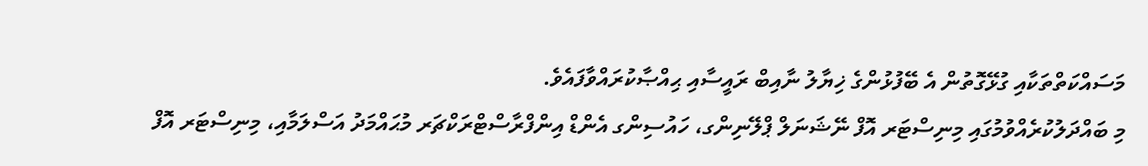މަސައްކަތްތަކާއި ގުޅޭގޮތުން އެ ބޭފުޅުންގެ ޚިޔާލު ނާއިބް ރައީސާއި ޙިއްޞާކުރައްވާފައެވެ.
މި ބައްދަލުކުރެއްވުމުގައި މިނިސްޓަރ އޮފް ނޭޝަނަލް ޕްލޭނިންގ، ހައުސިންގ އެންޑް އިންފްރާސްޓްރަކްޗަރ މުޙައްމަދު އަސްލަމާއި، މިނިސްޓަރ އޮފް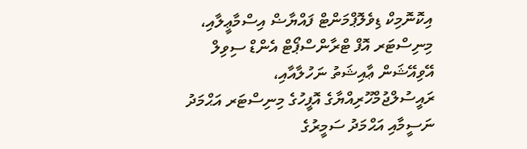އިކޮނޮމިކް ޑިވެލޮޕްމަންޓް ފައްޔާޟް އިސްމާޢީލާއި، މިނިސްޓަރ އޮފް ޓްރާންސްޕޯޓް އެންޑް ސިވިލް އޭވިއޭޝަން ޢާއިޝަތު ނަހުލާއާއި، ރައީސުލްޖުމްހޫރިއްޔާގެ އޮފީހުގެ މިނިސްޓަރ އަޙްމަދު ނަސީމާއި އަޙްމަދު ސަމީރުގެ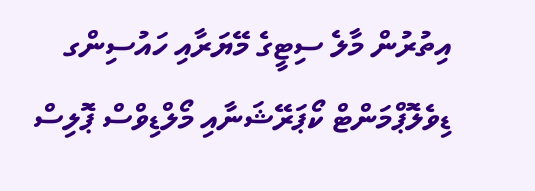އިތުރުން މާލެ ސިޓީގެ މޭޔަރާއި ހައުސިންގ ޑިވެލޮޕްމަންޓް ކޯޕަރޭޝަނާއި މޯލްޑިވްސް ޕޮލިސް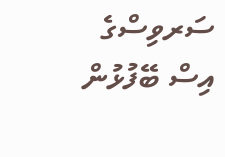ސަރވިސްގެ އިސް ބޭފުޅުން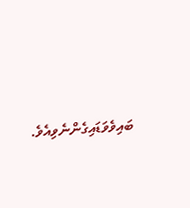ބައިވެވަޑައިގެންނެވިއެވެ.